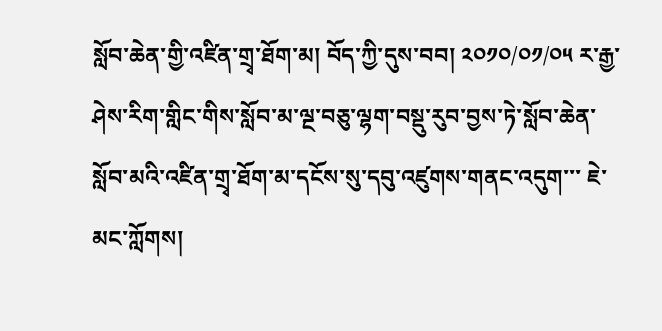སློབ་ཆེན་གྱི་འཛིན་གྲྭ་ཐོག་མ། བོད་ཀྱི་དུས་བབ། ༢༠༡༠/༠༡/༠༥ ར་རྒྱ་ཤེས་རིག་གླིང་གིས་སློབ་མ་ལྔ་བཅུ་ལྷག་བསྡུ་རུབ་བྱས་ཏེ་སློབ་ཆེན་སློབ་མའི་འཛིན་གྲྭ་ཐོག་མ་དངོས་སུ་དབུ་འཛུགས་གནང་འདུག་་་ ཇེ་མང་ཀློགས།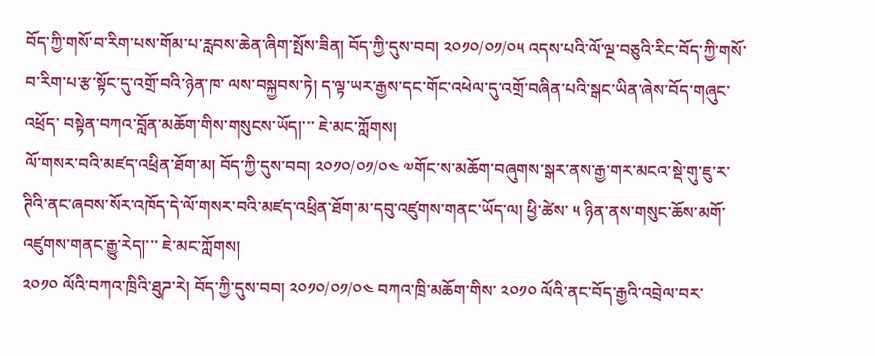བོད་ཀྱི་གསོ་བ་རིག་པས་གོམ་པ་རླབས་ཆེན་ཞིག་སྤོས་ཟིན། བོད་ཀྱི་དུས་བབ། ༢༠༡༠/༠༡/༠༥ འདས་པའི་ལོ་ལྔ་བཅུའི་རིང་བོད་ཀྱི་གསོ་བ་རིག་པ་རྩ་སྟོང་དུ་འགྲོ་བའི་ཉེན་ཁ་ ལས་བསྐྱབས་ཏེ། ད་ལྟ་ཡར་རྒྱས་དང་གོང་འཕེལ་དུ་འགྲོ་བཞིན་པའི་སྒང་ཡིན་ཞེས་བོད་གཞུང་འཕྲོད་ བསྟེན་བཀའ་བློན་མཆོག་གིས་གསུངས་ཡོད།་་་ ཇེ་མང་ཀློགས།
ལོ་གསར་བའི་མཛད་འཕྲིན་ཐོག་མ། བོད་ཀྱི་དུས་བབ། ༢༠༡༠/༠༡/༠༤ ༧གོང་ས་མཆོག་བཞུགས་སྒར་ནས་རྒྱ་གར་མངའ་སྡེ་གུ་ཇུ་ར་ཊིའི་ནང་ཞབས་སོར་འཁོད་དེ་ལོ་གསར་བའི་མཛད་འཕྲིན་ཐོག་མ་དབུ་འཛུགས་གནང་ཡོད་ལ། ཕྱི་ཚེས་ ༥ ཉིན་ནས་གསུང་ཆོས་མགོ་འཛུགས་གནང་རྒྱུ་རེད།་་་ ཇེ་མང་ཀློགས།
༢༠༡༠ ལོའི་བཀའ་ཁྲིའི་ཐུཌ་རེ། བོད་ཀྱི་དུས་བབ། ༢༠༡༠/༠༡/༠༤ བཀའ་ཁྲི་མཆོག་གིས་ ༢༠༡༠ ལོའི་ནང་བོད་རྒྱའི་འབྲེལ་བར་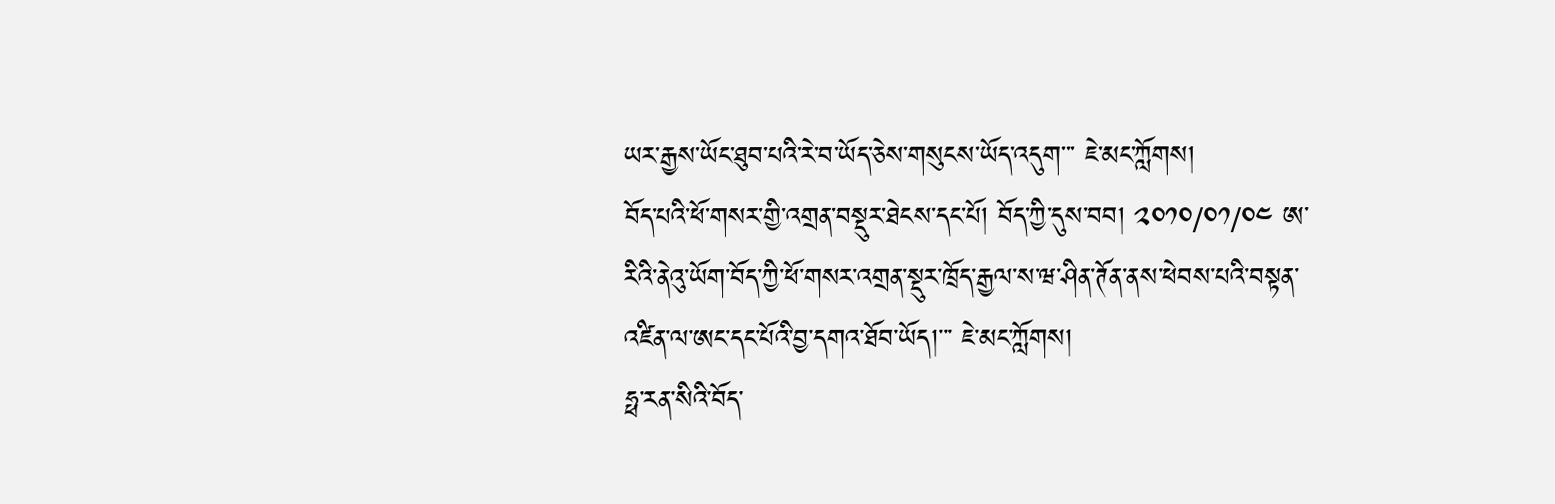ཡར་རྒྱས་ཡོང་ཐུབ་པའི་རེ་བ་ཡོད་ཅེས་གསུངས་ཡོད་འདུག་་་ ཇེ་མང་ཀློགས།
བོད་པའི་ཕོ་གསར་གྱི་འགྲན་བསྡུར་ཐེངས་དང་པོ། བོད་ཀྱི་དུས་བབ། ༢༠༡༠/༠༡/༠༤ ཨ་རིའི་ནེའུ་ཡོག་བོད་ཀྱི་ཕོ་གསར་འགྲན་སྡུར་ཁྲོད་རྒྱལ་ས་ཝ་ཤིན་ཊོན་ནས་ཕེབས་པའི་བསྟན་འཛིན་ལ་ཨང་དང་པོའི་བྱ་དགའ་ཐོབ་ཡོད།་་་ ཇེ་མང་ཀློགས།
ཧྥ་རན་སིའི་བོད་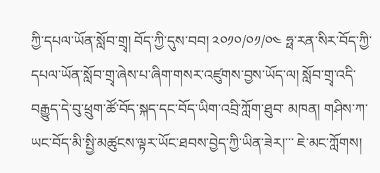ཀྱི་དཔལ་ཡོན་སློབ་གྲྭ། བོད་ཀྱི་དུས་བབ། ༢༠༡༠/༠༡/༠༤ ཧྥ་རན་སིར་བོད་ཀྱི་དཔལ་ཡོན་སློབ་གྲྭ་ཞེས་པ་ཞིག་གསར་འཛུགས་བྱས་ཡོད་ལ། སློབ་གྲྭ་འདི་བརྒྱུད་དེ་བུ་ཕྲུག་ཚོ་བོད་སྐད་དང་བོད་ཡིག་འབྲི་ཀློག་ཐུབ་ མཁན། གཤིས་ཀ་ཡང་བོད་མི་སྤྱི་མཚུངས་ལྟར་ཡོང་ཐབས་བྱེད་ཀྱི་ཡིན་ཟེར།་་་ ཇེ་མང་ཀློགས།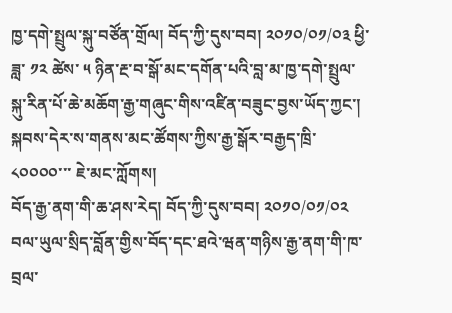ཁྱ་དགེ་སྤྲུལ་སྐུ་བཙོན་གྲོལ། བོད་ཀྱི་དུས་བབ། ༢༠༡༠/༠༡/༠༣ ཕྱི་ཟླ་ ༡༢ ཚེས་ ༥ ཉིན་རྔ་བ་སྒོ་མང་དགོན་པའི་བླ་མ་ཁྱ་དགེ་སྤྲུལ་སྐུ་རིན་པོ་ཆེ་མཆོག་རྒྱ་གཞུང་གིས་འཛིན་བཟུང་བྱས་ཡོད་ཀྱང་། སྐབས་དེར་ས་གནས་མང་ཚོགས་ཀྱིས་རྒྱ་སྒོར་བརྒྱད་ཁྲི་ ༨༠༠༠༠་་་ ཇེ་མང་ཀློགས།
བོད་རྒྱ་ནག་གི་ཆ་ཤས་རེད། བོད་ཀྱི་དུས་བབ། ༢༠༡༠/༠༡/༠༢ བལ་ཡུལ་སྲིད་བློན་གྱིས་བོད་དང་ཐའེ་ཝན་གཉིས་རྒྱ་ནག་གི་ཁ་བྲལ་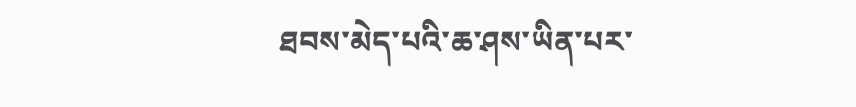ཐབས་མེད་པའི་ཆ་ཤས་ཡིན་པར་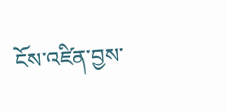ངོས་འཛིན་བྱས་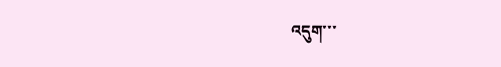འདུག་་་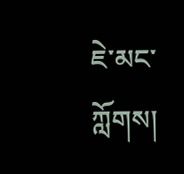ཇེ་མང་ཀློགས།